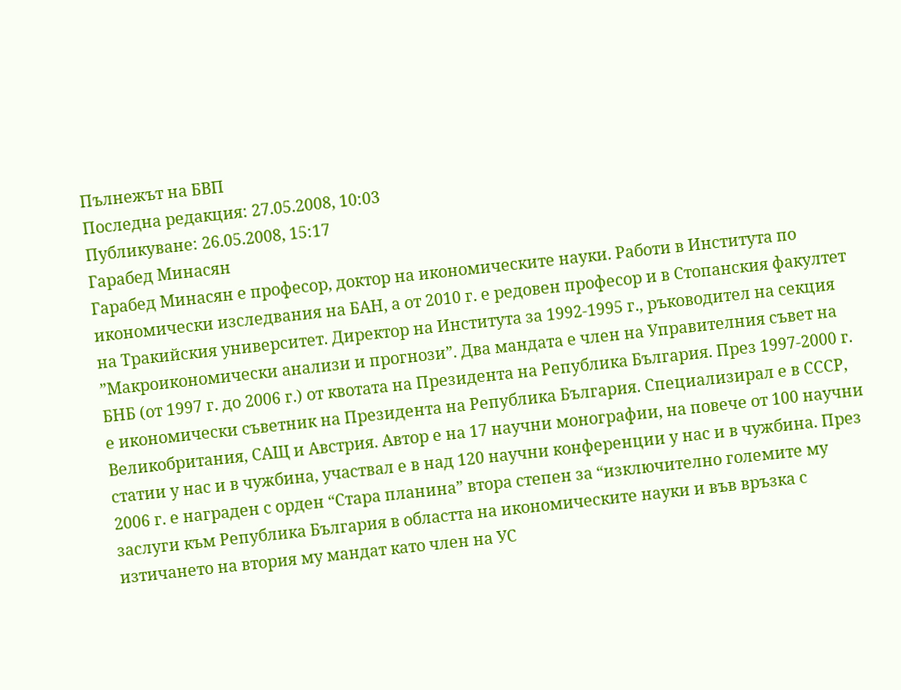Пълнежът на БВП
Последна редакция: 27.05.2008, 10:03
Публикуване: 26.05.2008, 15:17
Гарабед Минасян
Гарабед Минасян е професор, доктор на икономическите науки. Работи в Института по икономически изследвания на БАН, а от 2010 г. е редовен професор и в Стопанския факултет на Тракийския университет. Директор на Института за 1992-1995 г., ръководител на секция ”Макроикономически анализи и прогнози”. Два мандата е член на Управителния съвет на БНБ (от 1997 г. до 2006 г.) от квотата на Президента на Република България. През 1997-2000 г. е икономически съветник на Президента на Република България. Специализирал е в СССР, Великобритания, САЩ и Австрия. Автор е на 17 научни монографии, на повече от 100 научни статии у нас и в чужбина, участвал е в над 120 научни конференции у нас и в чужбина. През 2006 г. е награден с орден “Стара планина” втора степен за “изключително големите му заслуги към Република България в областта на икономическите науки и във връзка с изтичането на втория му мандат като член на УС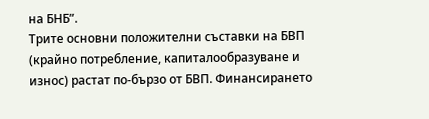на БНБ”.
Трите основни положителни съставки на БВП (крайно потребление, капиталообразуване и износ) растат по-бързо от БВП. Финансирането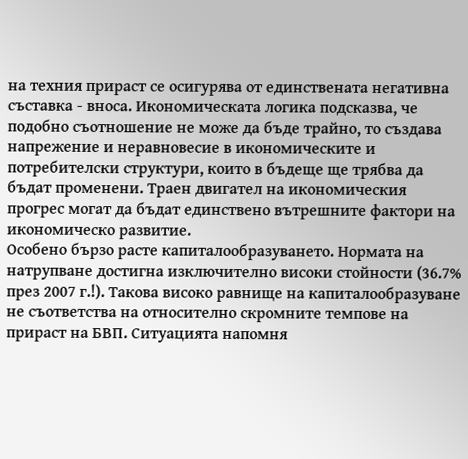на техния прираст се осигурява от единствената негативна съставка - вноса. Икономическата логика подсказва, че подобно съотношение не може да бъде трайно, то създава напрежение и неравновесие в икономическите и потребителски структури, които в бъдеще ще трябва да бъдат променени. Траен двигател на икономическия прогрес могат да бъдат единствено вътрешните фактори на икономическо развитие.
Особено бързо расте капиталообразуването. Нормата на натрупване достигна изключително високи стойности (36.7% през 2007 г.!). Такова високо равнище на капиталообразуване не съответства на относително скромните темпове на прираст на БВП. Ситуацията напомня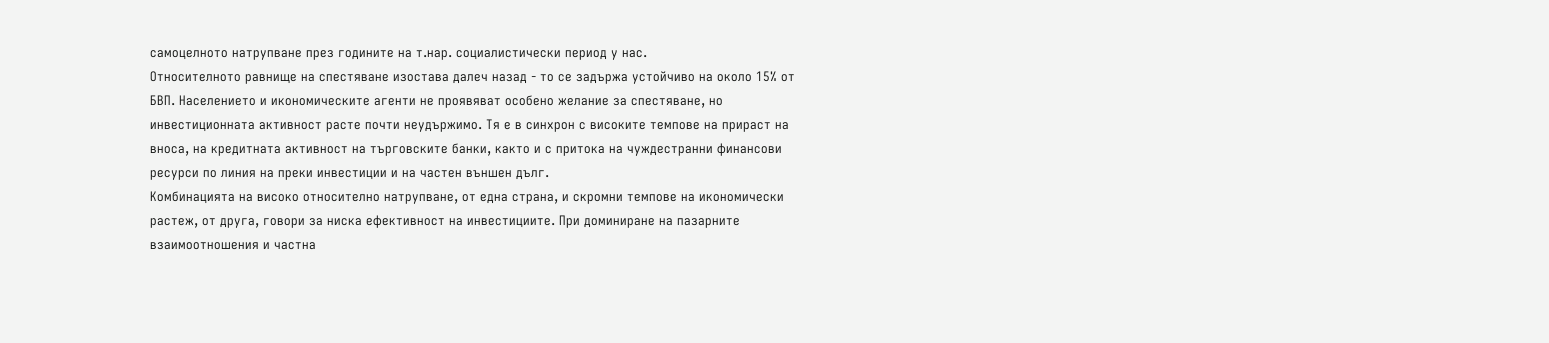самоцелното натрупване през годините на т.нар. социалистически период у нас.
Относителното равнище на спестяване изостава далеч назад - то се задържа устойчиво на около 15% от БВП. Населението и икономическите агенти не проявяват особено желание за спестяване, но инвестиционната активност расте почти неудържимо. Тя е в синхрон с високите темпове на прираст на вноса, на кредитната активност на търговските банки, както и с притока на чуждестранни финансови ресурси по линия на преки инвестиции и на частен външен дълг.
Комбинацията на високо относително натрупване, от една страна, и скромни темпове на икономически растеж, от друга, говори за ниска ефективност на инвестициите. При доминиране на пазарните взаимоотношения и частна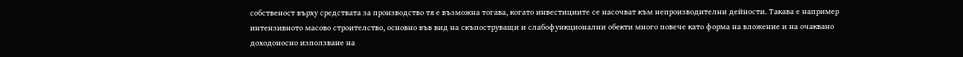собственост върху средствата за производство тя е възможна тогава, когато инвестициите се насочват към непроизводителни дейности. Такава е например интензивното масово строителство, основно във вид на скъпоструващи и слабофункционални обекти много повече като форма на вложение и на очаквано доходоносно използване на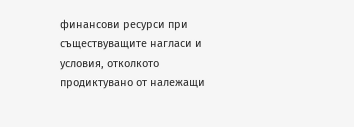финансови ресурси при съществуващите нагласи и условия, отколкото продиктувано от належащи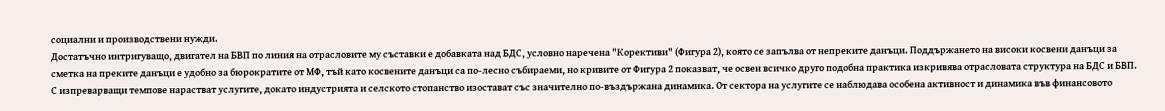социални и производствени нужди.
Достатъчно интригуващо, двигател на БВП по линия на отрасловите му съставки е добавката над БДС, условно наречена "Корективи" (Фигура 2), която се запълва от непреките данъци. Поддържането на високи косвени данъци за сметка на преките данъци е удобно за бюрократите от МФ, тъй като косвените данъци са по-лесно събираеми, но кривите от Фигура 2 показват, че освен всичко друго подобна практика изкривява отрасловата структура на БДС и БВП.
С изпреварващи темпове нарастват услугите, докато индустрията и селското стопанство изостават със значително по-въздържана динамика. От сектора на услугите се наблюдава особена активност и динамика във финансовото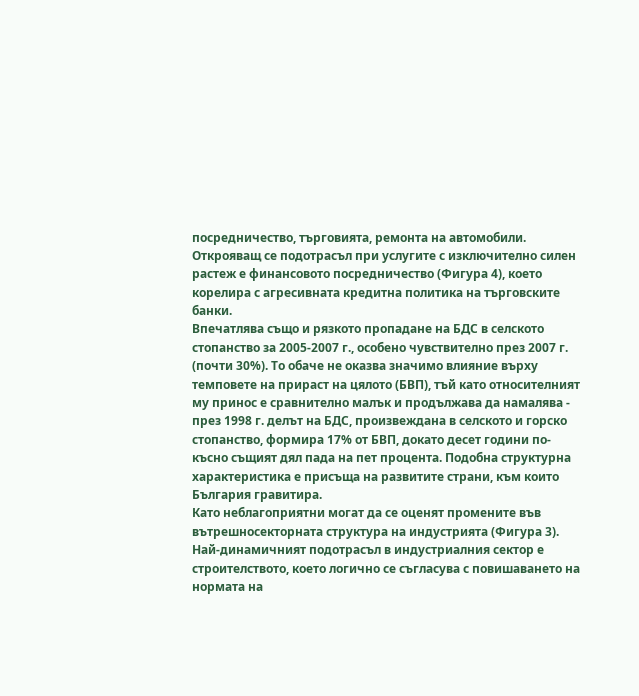посредничество, търговията, ремонта на автомобили. Открояващ се подотрасъл при услугите с изключително силен растеж е финансовото посредничество (Фигура 4), което корелира с агресивната кредитна политика на търговските банки.
Впечатлява също и рязкото пропадане на БДС в селското стопанство за 2005-2007 г., особено чувствително през 2007 г. (почти 30%). То обаче не оказва значимо влияние върху темповете на прираст на цялото (БВП), тъй като относителният му принос е сравнително малък и продължава да намалява - през 1998 г. делът на БДС, произвеждана в селското и горско стопанство, формира 17% от БВП, докато десет години по-късно същият дял пада на пет процента. Подобна структурна характеристика е присъща на развитите страни, към които България гравитира.
Като неблагоприятни могат да се оценят промените във вътрешносекторната структура на индустрията (Фигура 3). Най-динамичният подотрасъл в индустриалния сектор е строителството, което логично се съгласува с повишаването на нормата на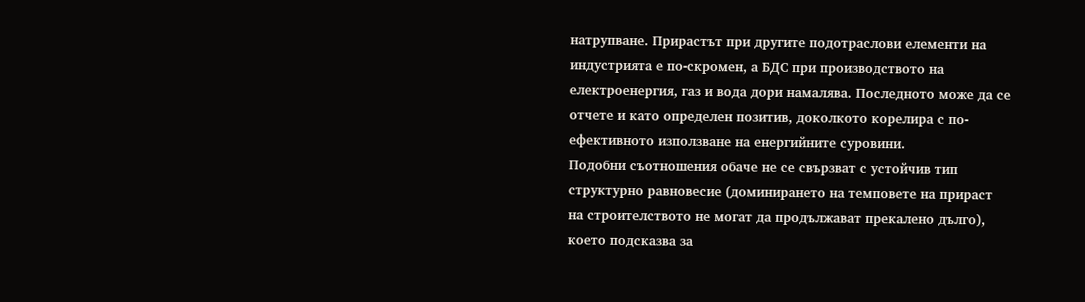натрупване. Прирастът при другите подотраслови елементи на индустрията е по-скромен, а БДС при производството на електроенергия, газ и вода дори намалява. Последното може да се отчете и като определен позитив, доколкото корелира с по-ефективното използване на енергийните суровини.
Подобни съотношения обаче не се свързват с устойчив тип структурно равновесие (доминирането на темповете на прираст на строителството не могат да продължават прекалено дълго), което подсказва за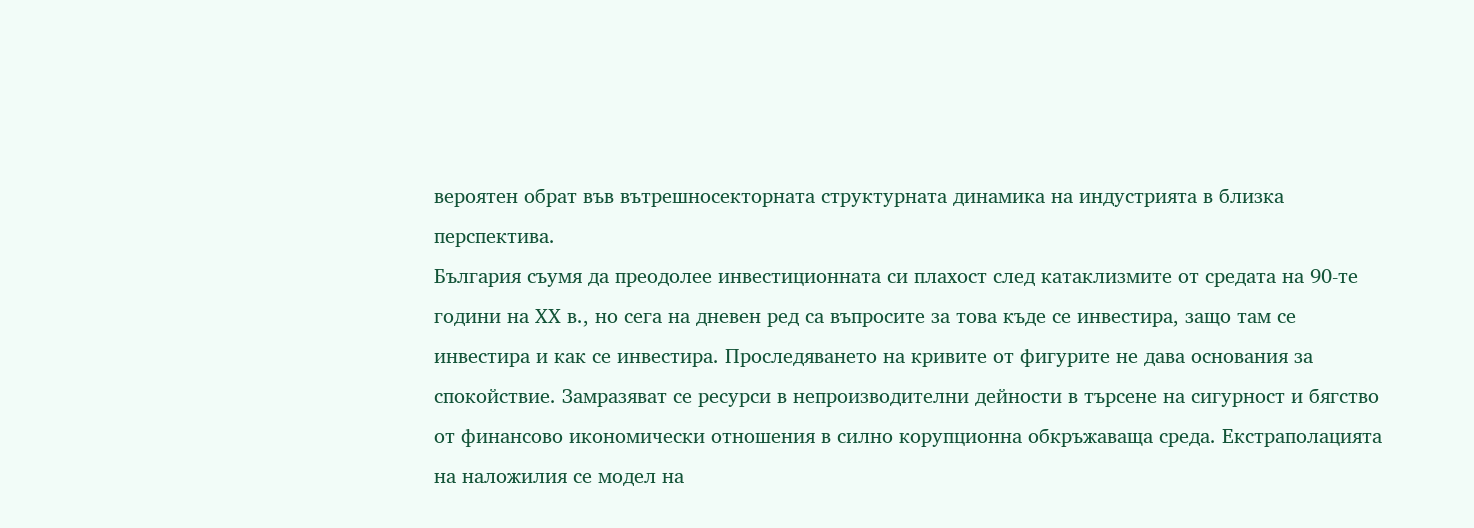вероятен обрат във вътрешносекторната структурната динамика на индустрията в близка перспектива.
България съумя да преодолее инвестиционната си плахост след катаклизмите от средата на 90-те години на ХХ в., но сега на дневен ред са въпросите за това къде се инвестира, защо там се инвестира и как се инвестира. Проследяването на кривите от фигурите не дава основания за спокойствие. Замразяват се ресурси в непроизводителни дейности в търсене на сигурност и бягство от финансово икономически отношения в силно корупционна обкръжаваща среда. Екстраполацията на наложилия се модел на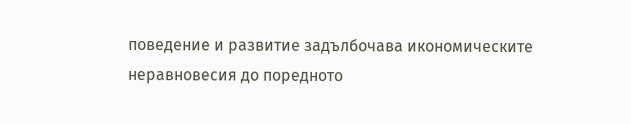поведение и развитие задълбочава икономическите неравновесия до поредното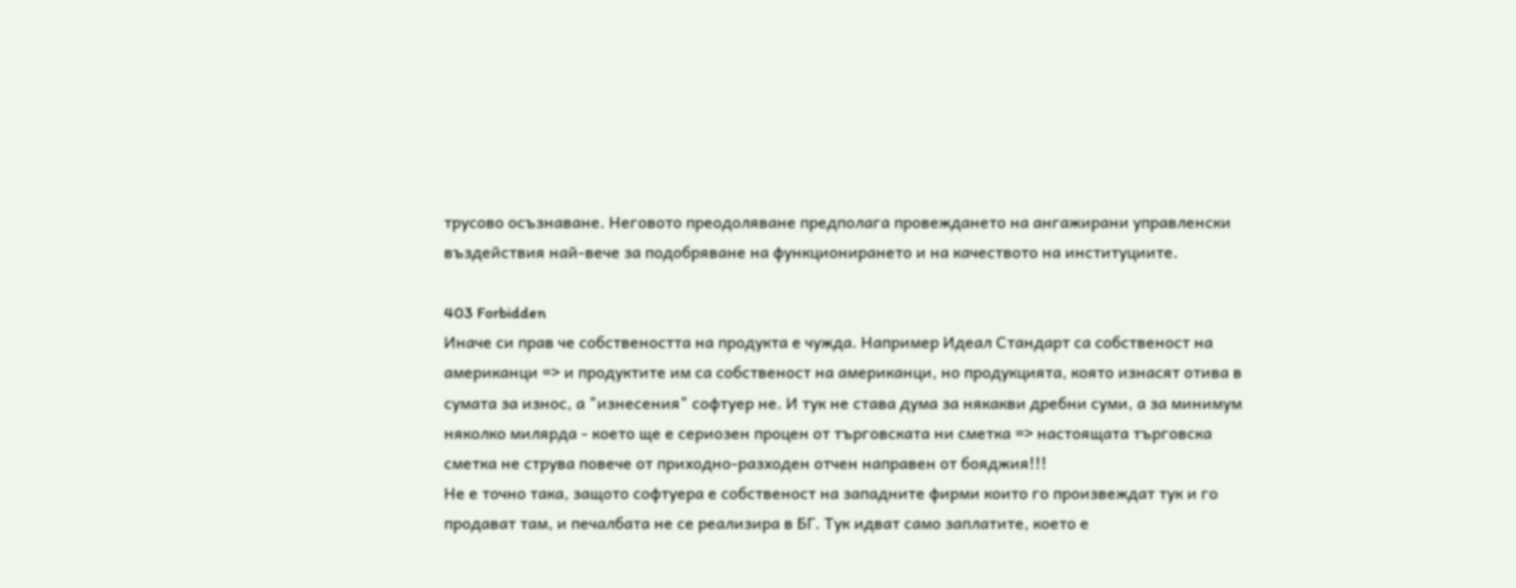трусово осъзнаване. Неговото преодоляване предполага провеждането на ангажирани управленски въздействия най-вече за подобряване на функционирането и на качеството на институциите.

403 Forbidden
Иначе си прав че собствеността на продукта е чужда. Например Идеал Стандарт са собственост на американци => и продуктите им са собственост на американци, но продукцията, която изнасят отива в сумата за износ, а "изнесения" софтуер не. И тук не става дума за някакви дребни суми, а за минимум няколко милярда - което ще е сериозен процен от търговската ни сметка => настоящата търговска сметка не струва повече от приходно-разходен отчен направен от бояджия!!!
Не е точно така, защото софтуера е собственост на западните фирми които го произвеждат тук и го продават там, и печалбата не се реализира в БГ. Тук идват само заплатите, което е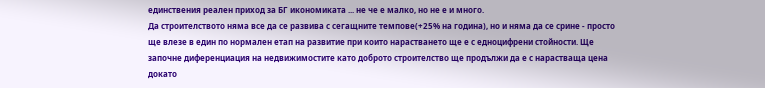единствения реален приход за БГ икономиката ... не че е малко, но не е и много.
Да строителството няма все да се развива с сегащните темпове(+25% на година), но и няма да се срине - просто ще влезе в един по нормален етап на развитие при които нарастването ще е с едноцифрени стойности. Ще започне диференциация на недвижимостите като доброто строителство ще продължи да е с нарастваща цена докато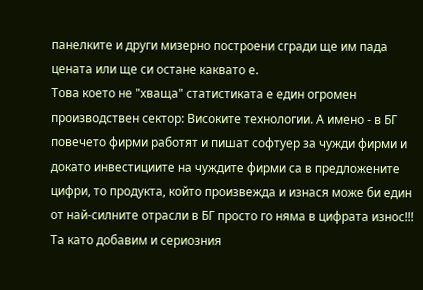панелките и други мизерно построени сгради ще им пада цената или ще си остане каквато е.
Това което не "хваща" статистиката е един огромен производствен сектор: Високите технологии. А имено - в БГ повечето фирми работят и пишат софтуер за чужди фирми и докато инвестициите на чуждите фирми са в предложените цифри, то продукта, който произвежда и изнася може би един от най-силните отрасли в БГ просто го няма в цифрата износ!!!
Та като добавим и сериозния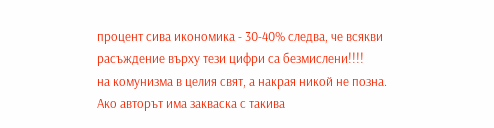процент сива икономика - 30-40% следва, че всякви расъждение върху тези цифри са безмислени!!!!
на комунизма в целия свят, а накрая никой не позна.
Ако авторът има закваска с такива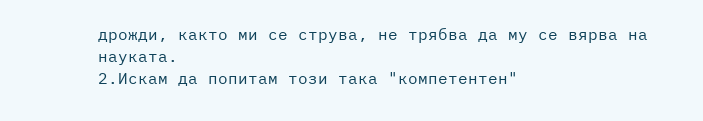дрожди, както ми се струва, не трябва да му се вярва на науката.
2.Искам да попитам този така "компетентен"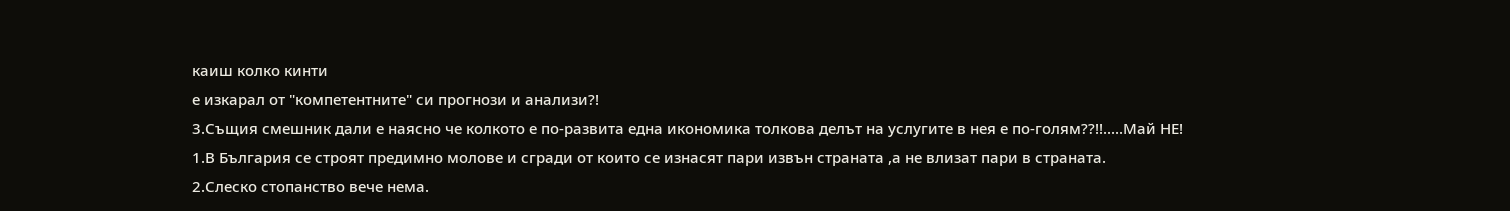каиш колко кинти
е изкарал от "компетентните" си прогнози и анализи?!
3.Същия смешник дали е наясно че колкото е по-развита една икономика толкова делът на услугите в нея е по-голям??!!.....Май НЕ!
1.В България се строят предимно молове и сгради от които се изнасят пари извън страната ,а не влизат пари в страната.
2.Слеско стопанство вече нема.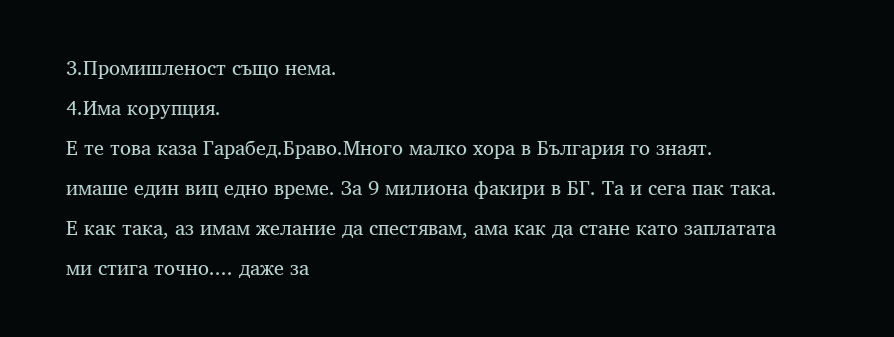3.Промишленост също нема.
4.Има корупция.
Е те това каза Гарабед.Браво.Много малко хора в България го знаят.
имаше един виц едно време. За 9 милиона факири в БГ. Та и сега пак така.
Е как така, аз имам желание да спестявам, ама как да стане като заплатата ми стига точно.... даже за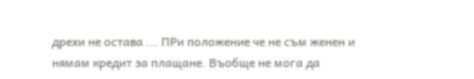дрехи не остава ... ПРи положение че не съм женен и нямам кредит за плащане. Въобще не мога да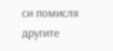си помисля другите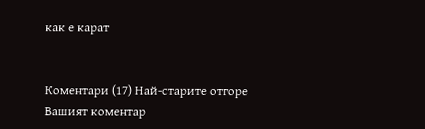как е карат


Коментари (17) Най-старите отгоре
Вашият коментар